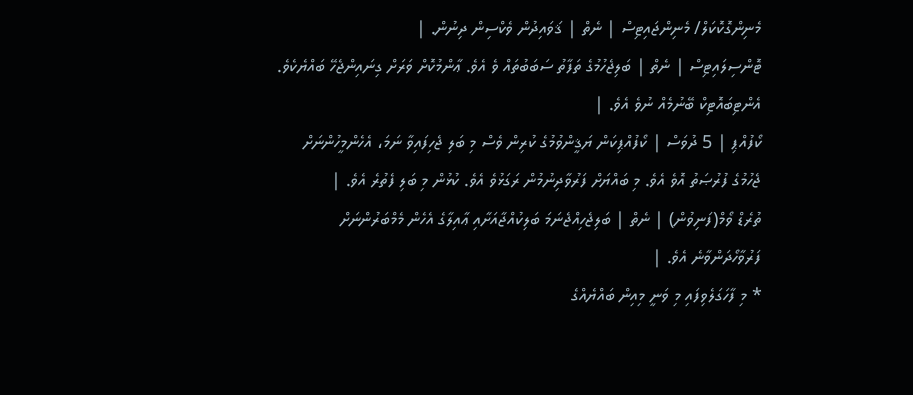މެނިންގޮކޮކަލް/ މެނިންޖައިޓިސް | ނެތް | ޤަވައިދުން ވެކްސިން ދިނުން. |
ޓޮންސިލައިޓިސް | ނެތް | ބަލިޖެހުމުގެ ތަފާތު ސަބަބުތައް ވެ އެވެ. ޢާންމުކޮށް ވަރަށް ގިނައިންޖެހޭ ބައްޔެކެވެ. އެންޓިބައޮޓިކް ބޭނުމެއް ނުވެ އެވެ. |
ކޯފުއްޕި | 5 ދުވަސް | ކޯފުއްޕިކަން ޔަޤީންވުމުގެ ކުރިން ވެސް މި ބަލި ޖެހިފައިވާ ނަމަ، އެހެންމީހުންނަށް ޖެހުމުގެ ފުރުޞަތު އޮވެ އެވެ. މި ބައްޔަށް ފަރުވާދިނުމުން ރަގަޅުވެ އެވެ. ކުޅުން މި ބަލި ފެތުރެ އެވެ. |
ތުރެޑް ވޯމް(ފަނިވުން) | ނެތް | ބަލިޖެހިއްޖެނަމަ ބަލިކުއްޖާއަށާއި ޢާއިލާގެ އެހެން މެމްބަރުންނަށް ފަރުވާހޯދަންވާނެ އެވެ. |
* މި ފާހަގަލެވިފައި މި ވަނީ މިއިން ބައްޔެއްގެ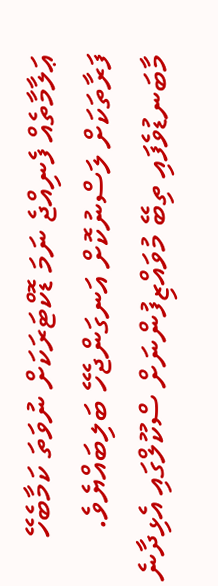ޢަލާމާތެއް ފެނިއްޖެ ނަމަ ޑޮކްޓަރަކަށް ނުވަތަ ކަމާބެހޭ ފަރާތަކަށް ލަސްނުކޮށް އަނގަންޖެހޭ ބަލިބައްޔެވެ.
މާބަނޑުވެފައި ތިބޭ މުވައްޒިފުންނަށް ސްކޫލްގައި އެޅިދާނެ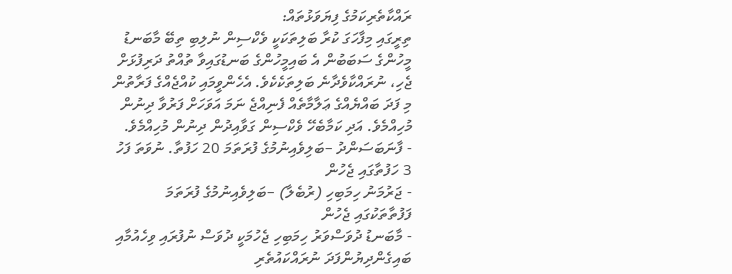ރައްކާތެރިކަމުގެ ފިޔަވަޅުތައް:
ތިރީގައި މިފާހަގަ ކުރާ ބަލިތަކަކީ ވެކްސިން ނުލިބި ތިބޭ މާބަނޑު މީހުންގެ ސަބަބުން އެ ބައިމީހުންގެ ބަނޑުގައިވާ ތުއްތު ދަރިފުޅަށް ޖެހި، ނުރައްކާވެދާނެ ބަލިތަކެކެވެ. އެހެންވީމައި ކުއްޖެއްގެ ފަރާތުން މި ފަދަ ބައްޔެއްގެ ޢަލާމާތެއް ފެނިއްޖެ ނަމަ އަވަހަށް ފަރުވާ ދިނުން މުހިއްމެވެ. އަދި ކަމާބެހޭ ވެކްސިން ގަވާއިދުން ދިނުން މުހިއްމެވެ.
- ފާނަބަސަންދު –ބަލިވެއިނުމުގެ ފުރަތަމަ 20 ހަފުތާ. ނުވަތަ ފަހު 3 ހަފުތާގައި ޖެހުން
- ޖަރުމަނު ހިމަބިހި (ރުބެލާ) –ބަލިވެއިނުމުގެ ފުރަތަމަ ފަފުތާތަކުގައި ޖެހުން
- މާބަނޑު ދުވަސްވަރު ހިމަބިހި ޖެހުމަކީ ދުވަސް ނުފުރައި ވިހެއުމާއި ބައިގެންދިޔުންފަދަ ނުރައްކައުތެރި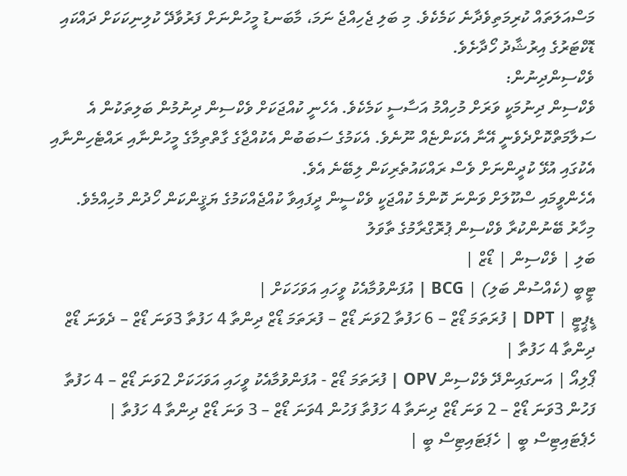މަސްއަލަތައް ކުރިމަތިވެދާނެ ކަމެކެވެ. މި ބަލި ޖެހިއްޖެ ނަމަ، މާބަނޑު މީހުންނަށް ފަރުވާދޭ ކުލިނިކަކަށް ދައްކައި ޑޮކްޓަރުގެ އިރުޝާދު ހޯދާށެވެ.
ވެކްސިންދިނުން:
ވެކްސިން ދިނުމަކީ ވަރަށް މުހިއްމު އަސާސީ ކަމެކެވެ. އެހެނީ ކުއްޖަކަށް ވެކްސިން ދިނުމުން ބަލިތަކުން އެ ސަލާމަތްކޮށްދެވެނީ އޭނާ އެކަންޏެއް ނޫނެވެ. އެކަމުގެ ސަބަބުން އެކުއްޖާގެ ގާތްތިމާގެ މީހުންނާއި ރައްޓެހިންނާއި އެކުގައި އުޅޭ ކުދީންނަށް ވެސް ރައްކައުތެރިކަން ލިބޭނެ އެވެ.
އެހެންވީމައި ސްކޫލަށް ވަންނަ ކޮންމެ ކުއްޖަކީ ވެކްސީން ދީފައިވާ ކުއްޖެއްކަމުގެ ޔަޤީންކަން ހޯދުން މުހިއްމެވެ.
މިހާރު ބޭނުންކުރާ ވެކްސިން ޕުރޮގްރާމުގެ ތާވަލު
ބަލި | ވެކްސިން | ޑޯޒް |
ޓީބީ (ކެއްސުން ބަލި) | BCG | އުފަންވުމާއެކު ވީހައި އަވަހަކަށް |
ޑީޕީޓީ | DPT | ފުރަތަމަ ޑޯޒް – 6 ހަފުތާ 2ވަނަ ޑޯޒް – ފުރަތަމަ ޑޯޒް ދިންތާ 4 ހަފުތާ 3ވަނަ ޑޯޒް – ދެވަނަ ޑޯޒް ދިންތާ 4 ހަފުތާ |
ޕޯލިއޯ | އަނގައިންދޭ ވެކްސިން OPV | ފުރަތަމަ ޑޯޒް - އުފަންވުމާއެކު ވީހައި އަވަހަކަށް 2ވަނަ ޑޯޒް – 4 ހަފުތާ ފަހުން 3ވަނަ ޑޯޒް – 2 ވަނަ ޑޯޒް ދިނަތާ 4 ހަފުތާ ފަހުން 4ވަނަ ޑޯޒް – 3 ވަނަ ޑޯޒް ދިންތާ 4 ހަފުތާ |
ހެޕެޓައިޓިސް ބީ | ހެޕަޓައިޓިސް ބީ |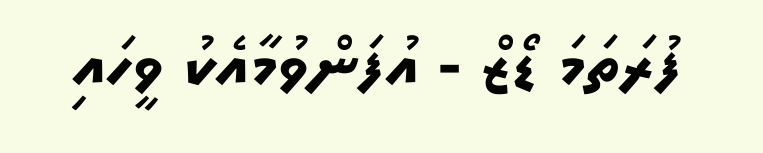ފުރަތަމަ ޑޯޒް - އުފަންވުމާއެކު ވީހައި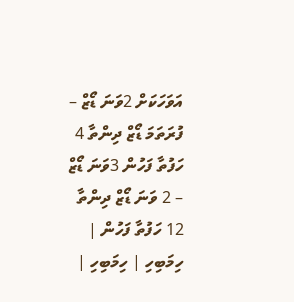އަވަހަކަށް 2ވަނަ ޑޯޒް – ފުރަތަމަ ޑޯޒް ދިންތާ 4 ހަފުތާ ފަހުން 3ވަނަ ޑޯޒް – 2 ވަނަ ޑޯޒް ދިންތާ 12 ހަފުތާ ފަހުން |
ހިމަބިހި | ހިމަބިހި |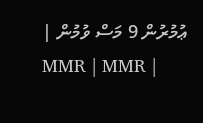ޢުމުރުން 9 މަސް ވުމުން |
MMR | MMR |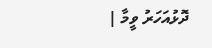ދޮޅުއަހަރު ވީމާ |